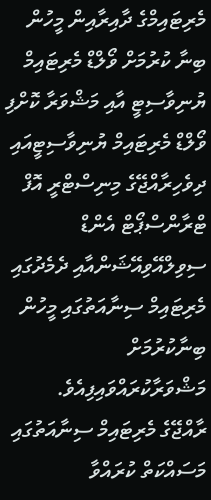މެރިޓައިމްގެ ދާއިރާއިން މީހުން ބިނާ ކުރުމަށް ވޯލްޑް މެރިޓައިމް ޔުނިވާސިޓީ އާއި މަޝްވަރާ ކޮށްފި
ވޯލްޑް މެރިޓައިމް ޔުނިވާސިޓީއައި ދިވެހިރާއްޖޭގެ މިނިސްޓްރީ އޮފް ޓްރާންސްޕޯޓް އެންޑް ސިވިލްއޭވިއޭޝަންއާއި ދެމެދުގައި މެރިޓައިމް ސިނާއަތުގައި މީހުން ބިނާކުރުމަށް މަޝްވަރާކުރައްވައިފިއެވެ.
ރާއްޖޭގެ މެރިޓައިމް ސިނާއަތުގައި މަސައްކަތް ކުރައްވާ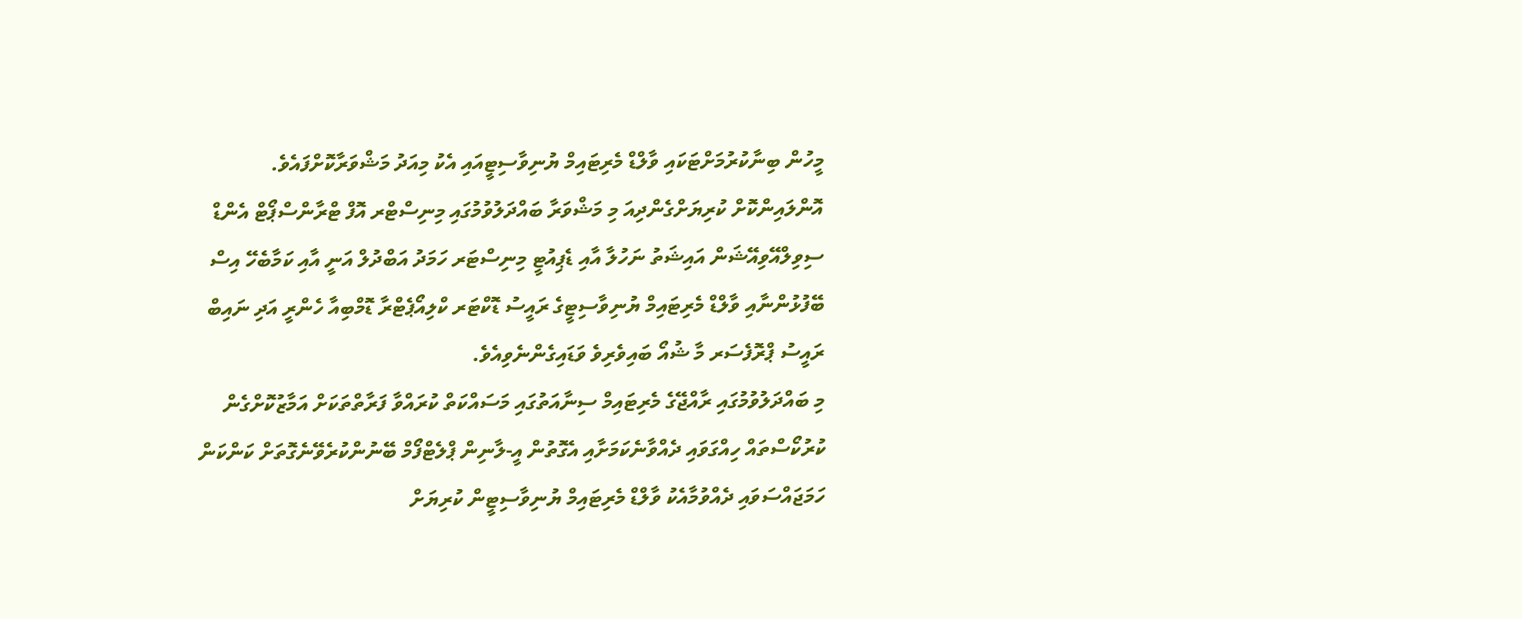މީހުން ބިނާކުރުމަށްޓަކައި ވާލްޑް މެރިޓައިމް ޔުނިވާސިޓީއައި އެކު މިއަދު މަޝްވަރާކޮށްފައެވެ. އޮންލައިންކޮށް ކުރިޔަށްގެންދިއަ މި މަޝްވަރާ ބައްދަލުވުމުގައި މިނިސްޓްރ އޮފް ޓްރާންސްޕޯޓް އެންޑް ސިވިލްއޭވިއޭޝަން އައިޝަތު ނަހުލާ އާއި ޑެޕިއުޓީ މިނިސްޓަރ ހަމަދު އަބްދުލް އަނީ އާއި ކަމާބެހޭ އިސް ބޭފުޅުންނާއި ވާލްޑް މެރިޓައިމް ޔުނިވާސިޓީގެ ރައީސު ޑޮކްޓަރ ކްލިއޯޕެޓްރާ ޑޮމްބިއާ ހެންރީ އަދި ނައިބް ރައީސު ޕްރޮފެސަރ މާ ޝުއޯ ބައިވެރިވެ ވަޑައިގެންނެވިއެވެ.
މި ބައްދަލުވުމުގައި ރާއްޖޭގެ މެރިޓައިމް ސިނާއަތުގައި މަސައްކަތް ކުރައްވާ ފަރާތްތަކަށް އަމާޒުކޮށްގެން ކުރުކޯސްތައް ހިއްގަވައި ދެއްވާނެކަމަށާއި އެގޮތުން އީ-ލާނިން ޕްލެޓްފޯމް ބޭނުންކުރެވޭނެގޮތަށް ކަންކަން ހަމަޖައްސަވައި ދެއްވުމާއެކު ވާލްޑް މެރިޓައިމް ޔުނިވާސިޓީން ކުރިޔަށް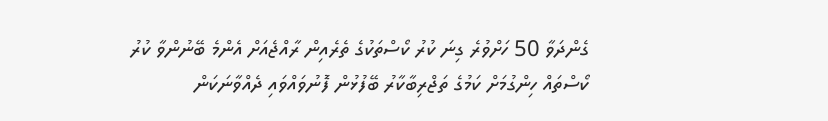ގެންދަވާ 50 ހަށްވުރެ ގިނަ ކުރު ކޯސްތަކުގެ ތެރެއިން ރާއްޖެއަށް އެންމެ ބޭނުންވާ ކުރު ކޯސްތައް ހިންގުމަށް ކަމުގެ ތަޖްރިބާކާރު ބޭފުޅުން ފޮނުވައްވައި ދެއްވާނަކަން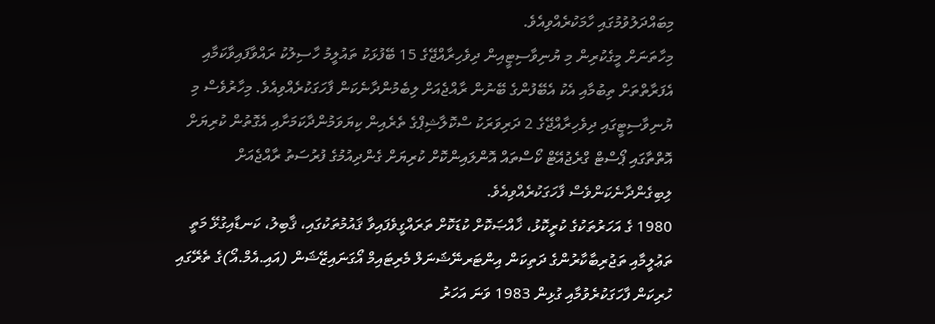މިބައްދަލުވުމުގައި ހާމަކުރެއްވިއެވެ.
މިހާތަނަށް މީގެކުރިން މި ޔުނިވާސިޓީއިން ދިވެހިރާއްޖޭގެ 15 ބޭފުޅަކު ތައުލީމު ހާސިލުކު ރައްވާފައިވާކަމާއި އެފަރާތްތަށް ތިބުމާއި އެކު އެބޭފުންގެ ބޭނުން ރާއްޖެއަށް ލިބެމުންދާނެކަން ފާހަގަކުރެއްވިއެވެ. މިހާރުވެސް މި ޔުނިވާސިޓީގައި ދިވެހިރާއްޖޭގެ 2 ދަރިވަރަކު ސްކޮލާޝިޕްގެ ތެރެއިން ކިޔަވަމުންދާކަމަށާއި އެގޮތުން ކުރިޔަށް އޮތްތާގައި ޕޯސްޓް ގްރެޖުއޭޓް ކޯސްތައް އޮންލައިންކޮށް ކުރިޔަށް ގެންދިއުމުގެ ފުރުސަތު ރާއްޖެއަށް ލިބިގެންދާނެކަންވެސް ފާހަގަކުރެއްވިއެވެ.
1980 ގެ އަހަރުތަކުގެ ކުރީކޮޅު، ޚާއްޞަކޮށް ކުޑަކޮށް ތަރައްގީވެފައިވާ ޤައުމުތަކުގައި، ޤާބިލު، ކަނޑާއިގުޅޭ މަތީ ތަޢުލީމާއި ތަޖުރިބާކާރުންގެ ދަތިކަން އިންޓަރނޭޝަނަލް މެރިޓައިމް އޯގަނައިޒޭޝަން (އައި.އެމް.އޯ)ގެ ތެރޭގައި ހުރިކަން ފާހަގަކުރެވުމާއި ގުޅިން 1983 ވަނަ އަހަރު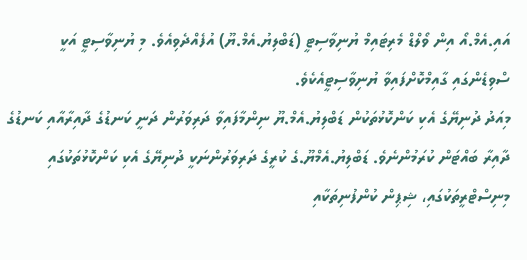އައި.އެމް.އޯ އިން ވޯލްޑް މެރިޓައިމް ޔުނިވާސިޓީ (ޑަބްލިޔު.އެމް.ޔޫ) އުފެއްދެވިއެވެ. މި ޔުނިވާސިޓީ އަކީ ސްވިޑެންގައި ގާއިމްކޮށްފައިވާ ޔުނިވާސިޓީއެކެވެ.
މިއަދު ދުނިޔޭގެ އެކި ކަންކޮޅުތަކުން ޑަބްލިޔު.އެމް.ޔޫ ނިންމާފައިވާ ދަރިވަރުން ދަނީ ކަނޑުގެ ދާއިރާއާއި ކަނޑުގެ ދާއިރާ ބައްޓަން ކުރަމުންނެވެ. ޑަބްލިޔު.އެމްޔޫ.ގެ ކުރީގެ ދަރިވަރުންނަކީ ދުނިޔޭގެ އެކި ކަންކޮޅުތަކުގައި މިނިސްޓްރީތަކުގައި، ޝިޕިން ކުންފުނިތަކާއި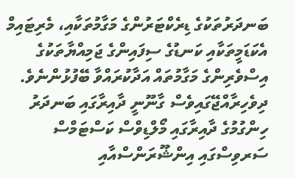ބަނދަރުތަކުގެ ޑިރެކްޓަރުންގެ މަގާމުތަކާއި، މެރިޓައިމް އެކަޑަމީތަކާއި ކަނޑުގެ ސިފައިންގެ ޖަމިއްޔާތަކުގެ އިސްވެރިންގެ މަގާމުތައް އަދާކުރައްވާ ބޭފުޅުންނެވެ. ދިވެހިރާއްޖޭގައިވެސް ގާނޫނީ ދާއިރާގައި ބަނދަރު ހިންގުމުގެ ދާއިރާގައި މޯލްޑިވްސް ކަސްޓަމްސް ސަރވިސްގައި އިންޝޫރަންސްއާއި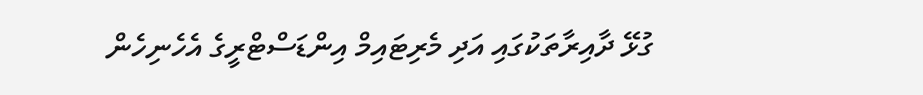ގުޅޭ ދާއިރާތަކުގައި އަދި މެރިޓައިމް އިންޑަސްޓްރީގެ އެހެނިހެން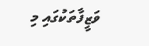ވަޒީފާތަކުގައި މި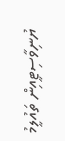ޔުނިވާސިޓީއިން ތައުލީމު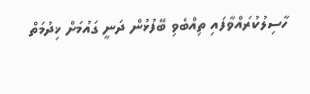ހާސިލުކުރައްވާފައި ތިއްބެވި ބޭފުޅުން ދަނީ ގައުމަށް ޚިދުމަތް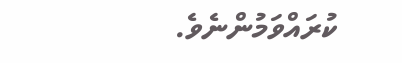ކުރައްވަމުންނެވެ.